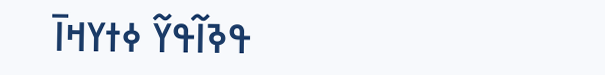ߟߢߊ߬ߟߌ߬ ߦߙߌߞߊ߫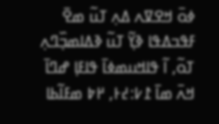ߦߋ߫ ߞߐߜߍ ߡߍ߲ ߠߎ߬ ߘߐ߫
ߓߟߏߡߟߊ ߢߌ߲߬ ߠߎ߬ ߢߡߊߘߏ߲߰ߣߍ߲ ߠߋ߬, ߊ߬ ߟߊߞߎߘߦߊ߫ ߟߊߓߊ߲ ߝߣߊ߫ ߞߍ߫ ߘߊ߫ ߁߇:߄߅, ߂߈ ߘߓߊ߬ߕߊ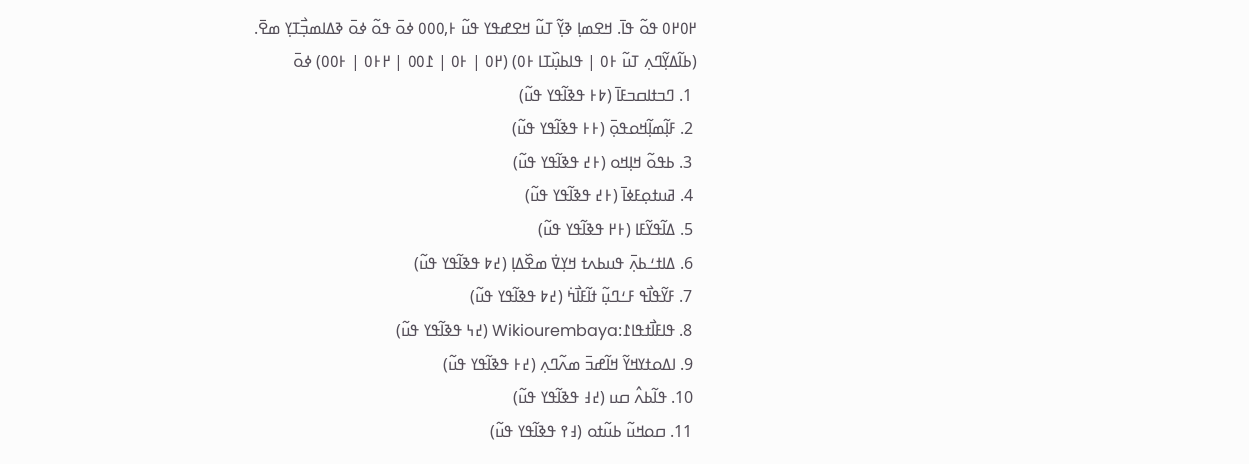߂߀߂߀ ߟߋ߬ ߟߊ߫. ߞߐߘߊ߲ ߢߌ߲߬ ߠߎ߬ ߞߐߝߟߌ ߟߎ߬ ߅,߀߀߀ ߦߋ߫ ߟߋ߬ ߦߋ߫ ߢߡߊߘߏ߲߯ߠߌ߲ ߘߐ߫.
(ߕߊ߬ߡߌ߲߬ߣߍ߲ ߠߎ߬ ߅߀ | ߟߊߕߎ߲߰ߠߊ ߅߀) (߂߀ | ߅߀ | ߁߀߀ | ߂߅߀ | ߅߀߀) ߦߋ߫
 1. ߣߏߙߊߛߏߓߊ߫ (߈߅ ߟߢߊ߬ߟߌ ߟߎ߬)
 2. ߓߊ߲߬ߘߊ߲߬ߞߋߟߋ߲߫ (߅߅ ߟߢߊ߬ߟߌ ߟߎ߬)
 3. ߕߟߋ߬ ߞߊ߲ߞߋ (߅߄ ߟߢߊ߬ߟߌ ߟߎ߬)
 4. ߥߎߙߋ߲ߓߦߊ߫ (߅߄ ߟߢߊ߬ߟߌ ߟߎ߬)
 5. ߡߊ߬ߟߌ߬ߓߊ (߅߂ ߟߢߊ߬ߟߌ ߟߎ߬)
 6. ߡߊߙߑߕߍ߲߫ ߟߎߕߍߙ ߞߌ߲ߜ߭ ߘߐ߰ߡߊ߲ (߄߈ ߟߢߊ߬ߟߌ ߟߎ߬)
 7. ߓߌ߬ߟߊ߯ߟ ߓߑߣߎ߲߬ ߙߊ߬ߓߊ߯ߤ߭ (߄߈ ߟߢߊ߬ߟߌ ߟߎ߬)
 8. ߟߊߓߊ߯ߙߟߊ߁:Wikiourembaya (߄߆ ߟߢߊ߬ߟߌ ߟߎ߬)
 9. ߊߡߋߙߌߞߌ߬ ߞߊ߬ߝߏ߫ ߘߍ߬ߣߍ߲ (߄߅ ߟߢߊ߬ߟߌ ߟߎ߬)
 10. ߟߊ߬ߕߍ߮ ߛߎ (߄߃ ߟߢߊ߬ߟߌ ߟߎ߬)
 11. ߛߋߞߎ߬ ߕߎ߬ߙߋ (߃߉ ߟߢߊ߬ߟߌ ߟߎ߬)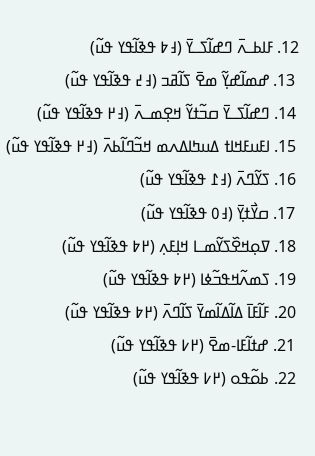12. ߓߊߕߺߍ߫ ߣߝߊ߬ߖߺߌ߫ (߃߈ ߟߢߊ߬ߟߌ ߟߎ߬)
 13. ߝߘߊ߬ߝߌ߲߬ ߘߐ߫ ߖߊ߬ߥߏ (߃߄ ߟߢߊ߬ߟߌ ߟߎ߬)
 14. ߣߝߊ߬ߖߺߌ߫ ߛߏ߬ߙߌ߬ ߞߐ߲ߘߺߍ߫ (߃߂ ߟߢߊ߬ߟߌ ߟߎ߬)
 15. ߊߓߎߓߞߊߙ ߡߎߤߊߡߍߘ ߞߏ߬ߣߊ߬ߕߍ߫ (߃߂ ߟߢߊ߬ߟߌ ߟߎ߬)
 16. ߖߌ߬ߣߍ߫ (߃߁ ߟߢߊ߬ߟߌ ߟߎ߬)
 17. ߛߌ߯ߙߌ߲߫ (߃߀ ߟߢߊ߬ߟߌ ߟߎ߬)
 18. ߜߋ߲ߞߐ߰ߖߌ߬ߘߺߊ ߞߊ߲ߓߍ߲ (߂߈ ߟߢߊ߬ߟߌ ߟߎ߬)
 19. ߖߘߍ߬ߞߟߏ߬ߦߊ (߂߈ ߟߢߊ߬ߟߌ ߟߎ߬)
 20. ߓߊ߬ߓߊ߫ ߡߊ߬ߡߊ߬ߘߌ߫ ߖߊ߬ߣߍ߫ (߂߈ ߟߢߊ߬ߟߌ ߟߎ߬)
 21. ߝߙߊ߬ߓߊ-ߘߐ߫ (߂߇ ߟߢߊ߬ߟߌ ߟߎ߬)
 22. ߕߋ߬ߟߋ (߂߇ ߟߢߊ߬ߟߌ ߟߎ߬)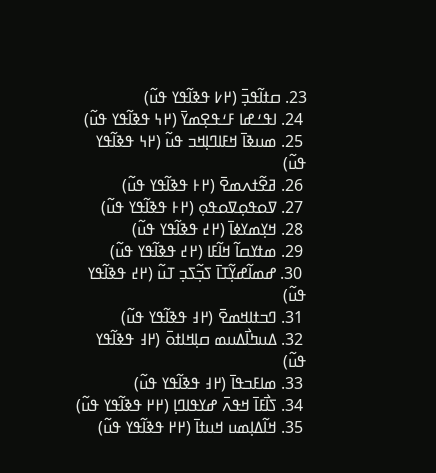23. ߛߙߊ߬ߟߏ߲߫ (߂߇ ߟߢߊ߬ߟߌ ߟߎ߬)
 24. ߊߟߑߝߊ ߓߑߟߐ߲ߘߌ߫ (߂߆ ߟߢߊ߬ߟߌ ߟߎ߬)
 25. ߘߎߢߊ߫ ߞߓߊߣߊ߲ߞߏ ߟߎ߬ (߂߆ ߟߢߊ߬ߟߌ ߟߎ߬)
 26. ߥߐ߬ߙߍߘߐ߫ (߂߅ ߟߢߊ߬ߟߌ ߟߎ߬)
 27. ߜߋߟߋ߲ߜߋߟߋ߲ (߂߅ ߟߢߊ߬ߟߌ ߟߎ߬)
 28. ߞߌ߲ߘߌߦߊ߫ (߂߄ ߟߢߊ߬ߟߌ ߟߎ߬)
 29. ߘߙߌߛߊ߬ ߞߊ߬ߓߊ (߂߄ ߟߢߊ߬ߟߌ ߟߎ߬)
 30. ߝߘߊ߬ߝߌ߲߬ߠߊ߫ ߖߏ߲߬ߖߏ߲ ߠߎ߬ (߂߄ ߟߢߊ߬ߟߌ ߟߎ߬)
 31. ߣߏߙߊߞߘߐ߫ (߂߃ ߟߢߊ߬ߟߌ ߟߎ߬)
 32. ߡߎߤߊ߯ߡߎߘ ߛߊ߲ߞߊߙߋ߫ (߂߃ ߟߢߊ߬ߟߌ ߟߎ߬)
 33. ߘߊߓߏߟߊ߫ (߂߃ ߟߢߊ߬ߟߌ ߟߎ߬)
 34. ߖߊ߯ߓߊ߫ ߞߟߍ߫ ߝߌߟߊߣߊ߲ (߂߂ ߟߢߊ߬ߟߌ ߟߎ߬)
 35. ߞߊ߬ߡߊ߲ߘߎ ߞߎߙߊ߫ (߂߂ ߟߢߊ߬ߟߌ ߟߎ߬)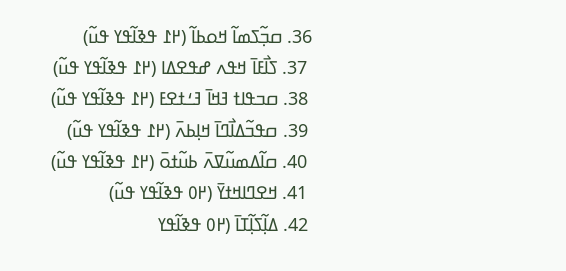36. ߛߏ߲߬ߖߘߊ߬ ߞߋߕߊ߬ (߂߁ ߟߢߊ߬ߟߌ ߟߎ߬)
 37. ߖߊ߯ߓߊ߫ ߞߟߍ ߝߟߐߡߊ (߂߁ ߟߢߊ߬ߟߌ ߟߎ߬)
 38. ߛߏߟߊߙ ߔߞߊ߫ ߔߑߙߐߓ (߂߁ ߟߢߊ߬ߟߌ ߟߎ߬)
 39. ߛߟߏ߬ߡߊ߯ߣߊ߫ ߞߊ߲ߕߍ߫ (߂߁ ߟߢߊ߬ߟߌ ߟߎ߬)
 40. ߛߊ߬ߡߘߎ߬ߜߍ߫ ߕߎ߬ߙߋ߫ (߂߁ ߟߢߊ߬ߟߌ ߟߎ߬)
 41. ߞߐߣߊߞߙߌ߫ (߂߀ ߟߢߊ߬ߟߌ ߟߎ߬)
 42. ߡߊ߲߬ߖߊ߲߬ߠߊ߫ (߂߀ ߟߢߊ߬ߟߌ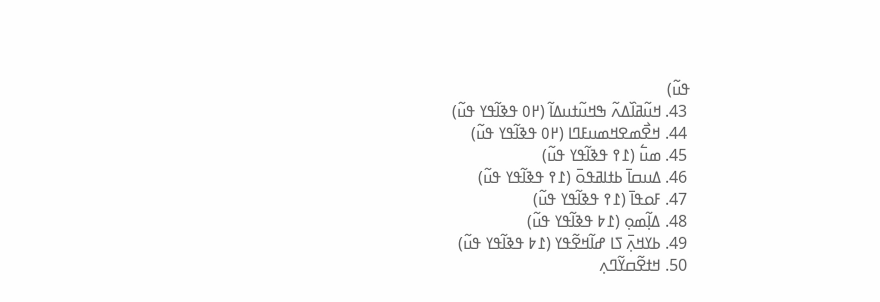ߟߎ߬)
 43. ߞߎ߬ߥߊ߰ߡߍ߬ ߒߞߎ߬ߙߎߡߊ߬ (߂߀ ߟߢߊ߬ߟߌ ߟߎ߬)
 44. ߞߐ߯ߘߐߞߘߎߓߣߊ (߂߀ ߟߢߊ߬ߟߌ ߟߎ߬)
 45. ߘߎ߱ (߁߉ ߟߢߊ߬ߟߌ ߟߎ߬)
 46. ߡߎߛߊ߫ ߕߙߊߥߟߋ߫ (߁߉ ߟߢߊ߬ߟߌ ߟߎ߬)
 47. ߓߋߟߊ߫ (߁߉ ߟߢߊ߬ߟߌ ߟߎ߬)
 48. ߡߊ߲߬ߘߋ߲ (߁߈ ߟߢߊ߬ߟߌ ߟߎ߬)
 49. ߕߌߞߍ߲߫ ߖߊ ߝߊ߬ߞߐ߬ߟߌ (߁߈ ߟߢߊ߬ߟߌ ߟߎ߬)
 50. ߞߙߐ߬ߛߌ߬ߣߍ߲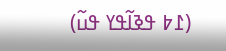(߁߈ ߟߢߊ߬ߟߌ ߟߎ߬)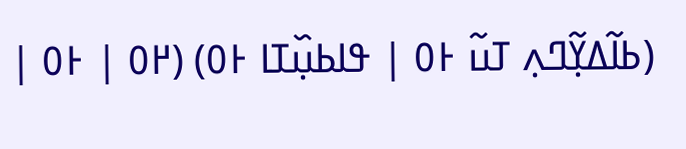(ߕߊ߬ߡߌ߲߬ߣߍ߲ ߠߎ߬ ߅߀ | ߟߊߕߎ߲߰ߠߊ ߅߀) (߂߀ | ߅߀ |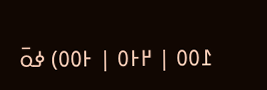߁߀߀ | ߂߅߀ | ߅߀߀) ߦߋ߫